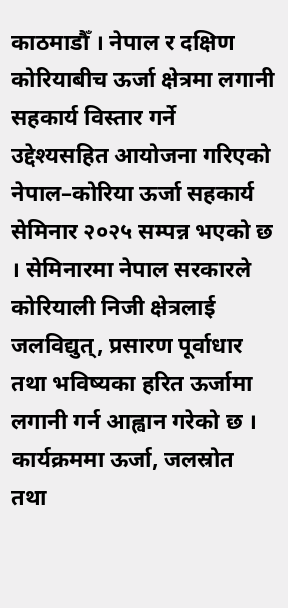काठमाडौँ । नेपाल र दक्षिण कोरियाबीच ऊर्जा क्षेत्रमा लगानी सहकार्य विस्तार गर्ने उद्देश्यसहित आयोजना गरिएको नेपाल–कोरिया ऊर्जा सहकार्य सेमिनार २०२५ सम्पन्न भएको छ । सेमिनारमा नेपाल सरकारले कोरियाली निजी क्षेत्रलाई जलविद्युत्, प्रसारण पूर्वाधार तथा भविष्यका हरित ऊर्जामा लगानी गर्न आह्वान गरेको छ ।
कार्यक्रममा ऊर्जा, जलस्रोत तथा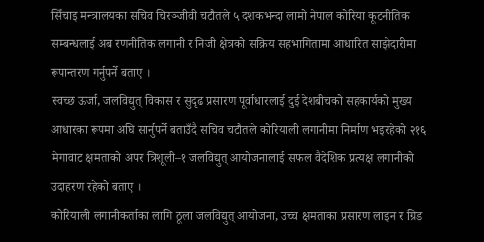सिँचाइ मन्त्रालयका सचिव चिरञ्जीवी चटौतले ५ दशकभन्दा लामो नेपाल कोरिया कूटनीतिक सम्बन्धलाई अब रणनीतिक लगानी र निजी क्षेत्रको सक्रिय सहभागितामा आधारित साझेदारीमा रूपान्तरण गर्नुपर्ने बताए ।
स्वच्छ ऊर्जा, जलविद्युत् विकास र सुदृढ प्रसारण पूर्वाधारलाई दुई देशबीचको सहकार्यको मुख्य आधारका रूपमा अघि सार्नुपर्ने बताउँदै सचिव चटौतले कोरियाली लगानीमा निर्माण भइरहेको २१६ मेगावाट क्षमताको अपर त्रिशूली–१ जलविद्युत् आयोजनालाई सफल वैदेशिक प्रत्यक्ष लगानीको उदाहरण रहेको बताए ।
कोरियाली लगानीकर्ताका लागि ठूला जलविद्युत् आयोजना, उच्च क्षमताका प्रसारण लाइन र ग्रिड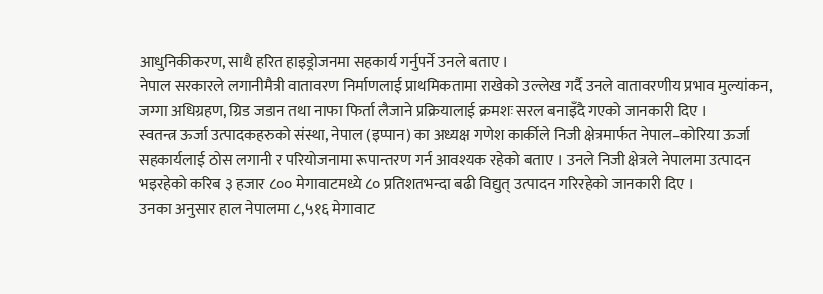आधुनिकीकरण, साथै हरित हाइड्रोजनमा सहकार्य गर्नुपर्ने उनले बताए ।
नेपाल सरकारले लगानीमैत्री वातावरण निर्माणलाई प्राथमिकतामा राखेको उल्लेख गर्दै उनले वातावरणीय प्रभाव मुल्यांकन, जग्गा अधिग्रहण, ग्रिड जडान तथा नाफा फिर्ता लैजाने प्रक्रियालाई क्रमशः सरल बनाइँदै गएको जानकारी दिए ।
स्वतन्त्र ऊर्जा उत्पादकहरुको संस्था, नेपाल (इप्पान) का अध्यक्ष गणेश कार्कीले निजी क्षेत्रमार्फत नेपाल–कोरिया ऊर्जा सहकार्यलाई ठोस लगानी र परियोजनामा रूपान्तरण गर्न आवश्यक रहेको बताए । उनले निजी क्षेत्रले नेपालमा उत्पादन भइरहेको करिब ३ हजार ८०० मेगावाटमध्ये ८० प्रतिशतभन्दा बढी विद्युत् उत्पादन गरिरहेको जानकारी दिए ।
उनका अनुसार हाल नेपालमा ८,५१६ मेगावाट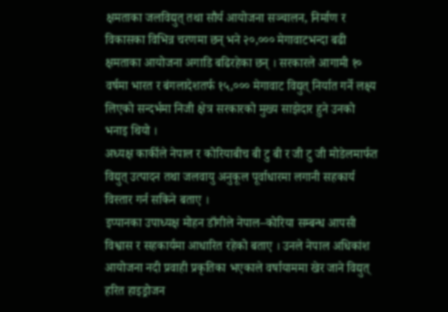क्षमताका जलविद्युत् तथा सौर्य आयोजना सञ्चालन, निर्माण र विकासका विभिन्न चरणमा छन् भने २०,००० मेगावाटभन्दा बढी क्षमताका आयोजना अगाडि बढिरहेका छन् । सरकारले आगामी १० वर्षमा भारत र बंगलादेशतर्फ १५,००० मेगावाट विद्युत् निर्यात गर्ने लक्ष्य लिएको सन्दर्भमा निजी क्षेत्र सरकारको मुख्य साझेदार हुने उनको भनाइ थियो ।
अध्यक्ष कार्कीले नेपाल र कोरियाबीच बी टु बी र जी टु जी मोडेलमार्फत विद्युत् उत्पादन तथा जलवायु अनुकूल पूर्वाधारमा लगानी सहकार्य विस्तार गर्न सकिने बताए ।
इप्पानका उपाध्यक्ष मोहन डाँगीले नेपाल–कोरिया सम्बन्ध आपसी विश्वास र सहकार्यमा आधारित रहेको बताए । उनले नेपाल अधिकांश आयोजना नदी प्रवाही प्रकृतिका भएकाले वर्षायाममा खेर जाने विद्युत् हरित हाइड्रोजन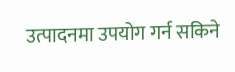उत्पादनमा उपयोग गर्न सकिने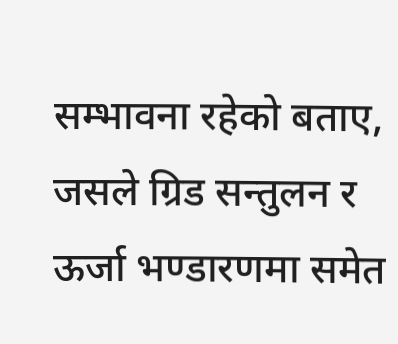सम्भावना रहेको बताए, जसले ग्रिड सन्तुलन र ऊर्जा भण्डारणमा समेत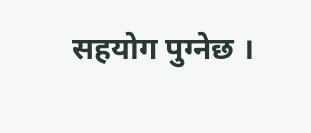सहयोग पुग्नेछ ।